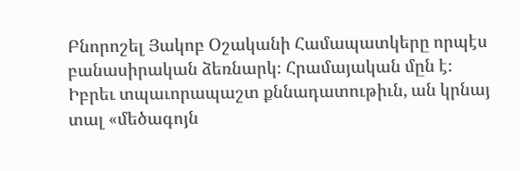Բնորոշել Յակոբ Օշականի Համապատկերը որպէս բանասիրական ձեռնարկ։ Հրամայական մըն է։ Իբրեւ տպաւորապաշտ քննադատութիւն, ան կրնայ տալ «մեծագոյն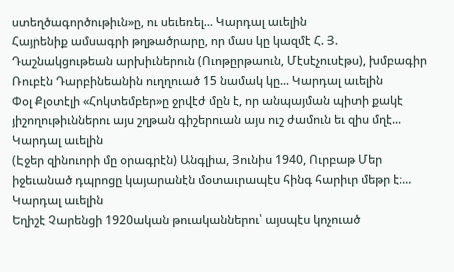ստեղծագործութիւն»ը, ու սեւեռել... Կարդալ աւելին
Հայրենիք ամսագրի թղթածրարը, որ մաս կը կազմէ Հ. Յ. Դաշնակցութեան արխիւներուն (Ուոթըրթաուն, Մէսէչուսէթս), խմբագիր Ռուբէն Դարբինեանին ուղղուած 15 նամակ կը... Կարդալ աւելին
Փօլ Քլօտէլի «Հոկտեմբեր»ը ջրվէժ մըն է, որ անպայման պիտի քակէ յիշողութիւններու այս շղթան գիշերուան այս ուշ ժամուն եւ զիս մղէ... Կարդալ աւելին
(Էջեր զինուորի մը օրագրէն) Անգլիա, Յունիս 1940, Ուրբաթ Մեր իջեւանած դպրոցը կայարանէն մօտաւրապէս հինգ հարիւր մեթր է։... Կարդալ աւելին
Եղիշէ Չարենցի 1920ական թուականներու՝ այսպէս կոչուած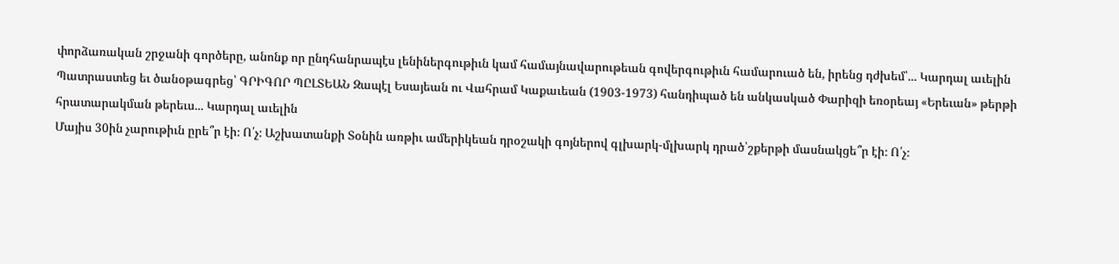փորձառական շրջանի գործերը, անոնք որ ընդհանրապէս լենիներգութիւն կամ համայնավարութեան գովերգութիւն համարուած են, իրենց դժխեմ՝... Կարդալ աւելին
Պատրաստեց եւ ծանօթագրեց՝ ԳՐԻԳՈՐ ՊԸԼՏԵԱՆ Զապէլ Եսայեան ու Վահրամ Կաքաւեան (1903-1973) հանդիպած են անկասկած Փարիզի եռօրեայ «Երեւան» թերթի հրատարակման թերեւս... Կարդալ աւելին
Մայիս 30ին չարութիւն ըրե՞ր էի։ Ո՛չ։ Աշխատանքի Տօնին առթիւ ամերիկեան դրօշակի գոյներով գլխարկ-մլխարկ դրած՝շքերթի մասնակցե՞ր էի։ Ո՛չ։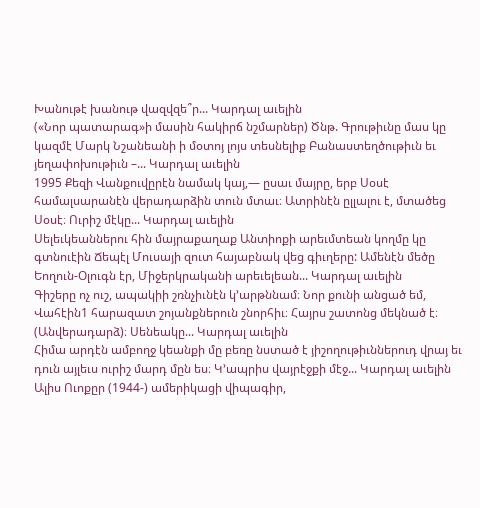Խանութէ խանութ վազվզե՞ր... Կարդալ աւելին
(«Նոր պատարագ»ի մասին հակիրճ նշմարներ) Ծնթ. Գրութիւնը մաս կը կազմէ Մարկ Նշանեանի ի մօտոյ լոյս տեսնելիք Բանաստեղծութիւն եւ յեղափոխութիւն –... Կարդալ աւելին
1995 Քեզի Վանքուվըրէն նամակ կայ,— ըսաւ մայրը, երբ Սօսէ համալսարանէն վերադարձին տուն մտաւ։ Ատրինէն ըլլալու է, մտածեց Սօսէ։ Ուրիշ մէկը... Կարդալ աւելին
Սելեւկեաններու հին մայրաքաղաք Անտիոքի արեւմտեան կողմը կը գտնուէին Ճեպէլ Մուսայի զուտ հայաբնակ վեց գիւղերը: Ամենէն մեծը Եողուն-Օլուգն էր, Միջերկրականի արեւելեան... Կարդալ աւելին
Գիշերը ոչ ուշ, ապակիի շռնչիւնէն կ’արթննամ։ Նոր քունի անցած եմ, Վահէին1 հարազատ շոյանքներուն շնորհիւ։ Հայրս շատոնց մեկնած է։ (Անվերադարձ)։ Սենեակը... Կարդալ աւելին
Հիմա արդէն ամբողջ կեանքի մը բեռը նստած է յիշողութիւններուդ վրայ եւ դուն այլեւս ուրիշ մարդ մըն ես։ Կ’ապրիս վայրէջքի մէջ... Կարդալ աւելին
Ալիս Ուոքըր (1944-) ամերիկացի վիպագիր,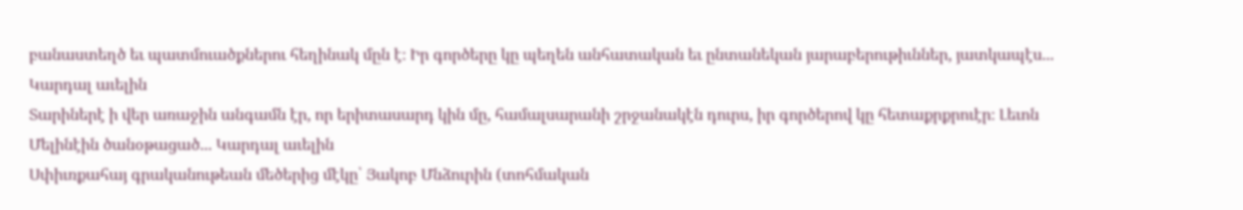բանաստեղծ եւ պատմուածքներու հեղինակ մըն է։ Իր գործերը կը պեղեն անհատական եւ ընտանեկան յարաբերութիւններ, յատկապէս... Կարդալ աւելին
Տարիներէ ի վեր առաջին անգամն էր, որ երիտասարդ կին մը, համալսարանի շրջանակէն դուրս, իր գործերով կը հետաքրքրուէր։ Լեւոն Մելինէին ծանօթացած... Կարդալ աւելին
Սփիւռքահայ գրականութեան մեծերից մէկը՝ Յակոբ Մնձուրին (տոհմական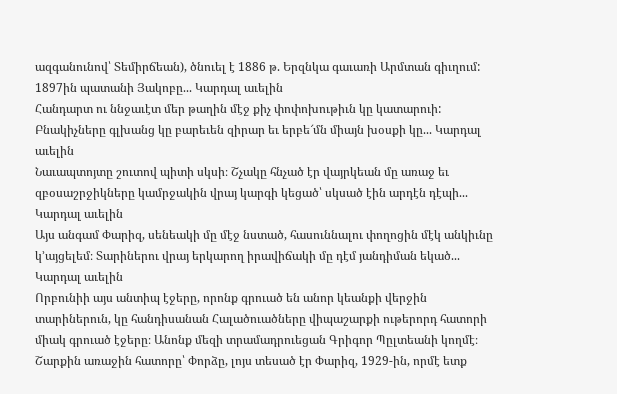ազգանունով՝ Տեմիրճեան), ծնուել է 1886 թ. Երզնկա գաւառի Արմտան գիւղում: 1897ին պատանի Յակոբը... Կարդալ աւելին
Հանդարտ ու ննջաւէտ մեր թաղին մէջ քիչ փոփոխութիւն կը կատարուի: Բնակիչները գլխանց կը բարեւեն զիրար եւ երբե՜մն միայն խօսքի կը... Կարդալ աւելին
Նաւապտոյտը շուտով պիտի սկսի։ Շչակը հնչած էր վայրկեան մը առաջ եւ զբօսաշրջիկները կամրջակին վրայ կարգի կեցած՝ սկսած էին արդէն դէպի... Կարդալ աւելին
Այս անգամ Փարիզ, սենեակի մը մէջ նստած, հասուննալու փողոցին մէկ անկիւնը կ’այցելեմ։ Տարիներու վրայ երկարող իրավիճակի մը դէմ յանդիման եկած... Կարդալ աւելին
Որբունիի այս անտիպ էջերը, որոնք գրուած են անոր կեանքի վերջին տարիներուն, կը հանդիսանան Հալածուածները վիպաշարքի ութերորդ հատորի միակ գրուած էջերը։ Անոնք մեզի տրամադրուեցան Գրիգոր Պըլտեանի կողմէ։ Շարքին առաջին հատորը՝ Փորձը, լոյս տեսած էր Փարիզ, 1929-ին, որմէ ետք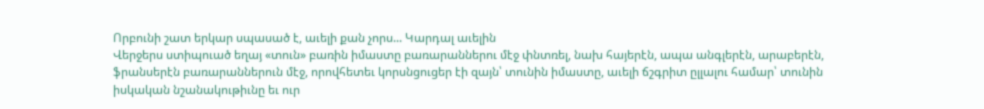Որբունի շատ երկար սպասած է, աւելի քան չորս... Կարդալ աւելին
Վերջերս ստիպուած եղայ «տուն» բառին իմաստը բառարաններու մէջ փնտռել, նախ հայերէն, ապա անգլերէն, արաբերէն, ֆրանսերէն բառարաններուն մէջ, որովհետեւ կորսնցուցեր էի զայն՝ տունին իմաստը, աւելի ճշգրիտ ըլլալու համար՝ տունին իսկական նշանակութիւնը եւ ուր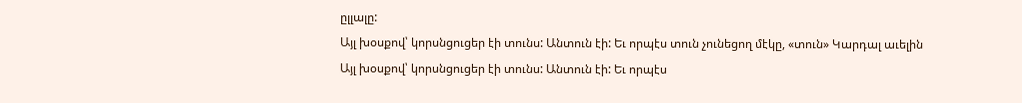ըլլալը:
Այլ խօսքով՝ կորսնցուցեր էի տունս: Անտուն էի: Եւ որպէս տուն չունեցող մէկը, «տուն» Կարդալ աւելին
Այլ խօսքով՝ կորսնցուցեր էի տունս: Անտուն էի: Եւ որպէս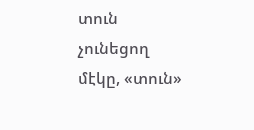տուն չունեցող մէկը, «տուն»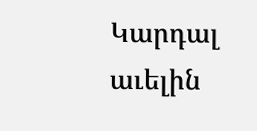Կարդալ աւելին